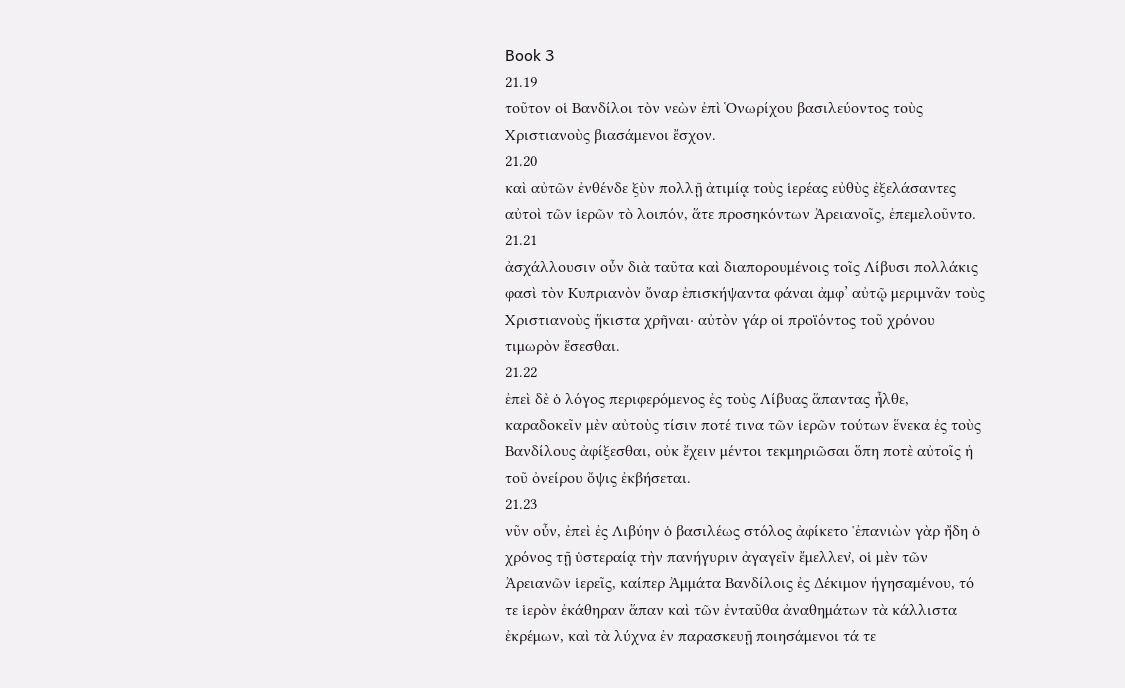Book 3
21.19
τοῦτον οἱ Βανδίλοι τὸν νεὼν ἐπὶ Ὁνωρίχου βασιλεύοντος τοὺς Χριστιανοὺς βιασάμενοι ἔσχον.
21.20
καὶ αὐτῶν ἐνθένδε ξὺν πολλῇ ἀτιμίᾳ τοὺς ἱερέας εὐθὺς ἐξελάσαντες αὐτοὶ τῶν ἱερῶν τὸ λοιπόν, ἅτε προσηκόντων Ἀρειανοῖς, ἐπεμελοῦντο.
21.21
ἀσχάλλουσιν οὖν διὰ ταῦτα καὶ διαπορουμένοις τοῖς Λίβυσι πολλάκις φασὶ τὸν Κυπριανὸν ὄναρ ἐπισκήψαντα φάναι ἀμφ’ αὐτῷ μεριμνᾶν τοὺς Χριστιανοὺς ἥκιστα χρῆναι· αὐτὸν γάρ οἱ προϊόντος τοῦ χρόνου τιμωρὸν ἔσεσθαι.
21.22
ἐπεὶ δὲ ὁ λόγος περιφερόμενος ἐς τοὺς Λίβυας ἅπαντας ἦλθε, καραδοκεῖν μὲν αὐτοὺς τίσιν ποτέ τινα τῶν ἱερῶν τούτων ἕνεκα ἐς τοὺς Βανδίλους ἀφίξεσθαι, οὐκ ἔχειν μέντοι τεκμηριῶσαι ὅπη ποτὲ αὐτοῖς ἡ τοῦ ὀνείρου ὄψις ἐκβήσεται.
21.23
νῦν οὖν, ἐπεὶ ἐς Λιβύην ὁ βασιλέως στόλος ἀφίκετο ʽἐπανιὼν γὰρ ἤδη ὁ χρόνος τῇ ὑστεραίᾳ τὴν πανήγυριν ἀγαγεῖν ἔμελλεν̓, οἱ μὲν τῶν Ἀρειανῶν ἱερεῖς, καίπερ Ἀμμάτα Βανδίλοις ἐς Δέκιμον ἡγησαμένου, τό τε ἱερὸν ἐκάθηραν ἅπαν καὶ τῶν ἐνταῦθα ἀναθημάτων τὰ κάλλιστα ἐκρέμων, καὶ τὰ λύχνα ἐν παρασκευῇ ποιησάμενοι τά τε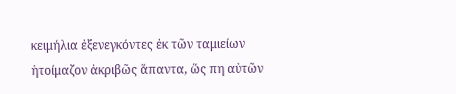κειμήλια ἐξενεγκόντες ἐκ τῶν ταμιείων ἡτοίμαζον ἀκριβῶς ἅπαντα, ὥς πη αὐτῶν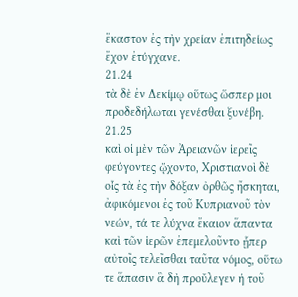ἕκαστον ἐς τὴν χρείαν ἐπιτηδείως ἔχον ἐτύγχανε.
21.24
τὰ δὲ ἐν Δεκίμῳ οὕτως ὥσπερ μοι προδεδήλωται γενέσθαι ξυνέβη.
21.25
καὶ οἱ μὲν τῶν Ἀρειανῶν ἱερεῖς φεύγοντες ᾤχοντο, Χριστιανοὶ δὲ οἷς τὰ ἐς τὴν δόξαν ὀρθῶς ἤσκηται, ἀφικόμενοι ἐς τοῦ Κυπριανοῦ τὸν νεών, τά τε λύχνα ἔκαιον ἅπαντα καὶ τῶν ἱερῶν ἐπεμελοῦντο ᾗπερ αὐτοῖς τελεῖσθαι ταῦτα νόμος, οὕτω τε ἅπασιν ἃ δὴ προὔλεγεν ἡ τοῦ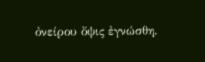ὀνείρου ὄψις ἐγνώσθη.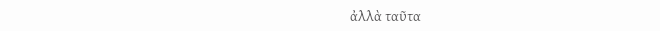ἀλλὰ ταῦτα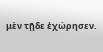μὲν τῇδε ἐχώρησεν.